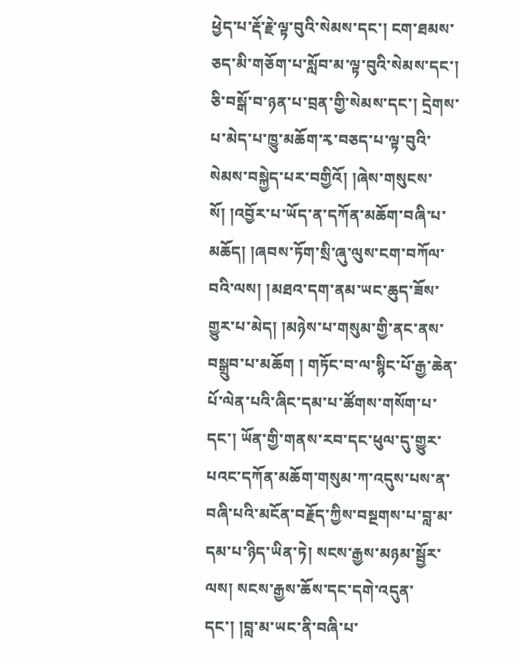ཕྱེད་པ་རྡོ་རྗེ་ལྟ་བུའི་སེམས་དང་། ངག་ཐམས་ཅད་མི་གཅོག་པ་སློབ་མ་ལྟ་བུའི་སེམས་དང་། ཅི་བསྒོ་བ་ཉན་པ་བྲན་གྱི་སེམས་དང་། དྲེགས་པ་མེད་པ་ཁྱུ་མཆོག་རྭ་བཅད་པ་ལྟ་བུའི་སེམས་བསྐྱེད་པར་བགྱིའོ། །ཞེས་གསུངས་སོ། །འབྱོར་པ་ཡོད་ན་དཀོན་མཆོག་བཞི་པ་མཆོད། །ཞབས་ཏོག་སྲི་ཞུ་ལུས་ངག་བཀོལ་བའི་ལས། །མཐའ་དག་ནམ་ཡང་ཆུད་ཟོས་གྱུར་པ་མེད། །མཉེས་པ་གསུམ་གྱི་ནང་ནས་བསྒྲུབ་པ་མཆོག ། གཏོང་བ་ལ་སྙིང་པོ་རྒྱ་ཆེན་པོ་ལེན་པའི་ཞིང་དམ་པ་ཚོགས་གསོག་པ་དང་། ཡོན་གྱི་གནས་རབ་དང་ཕུལ་དུ་གྱུར་པའང་དཀོན་མཆོག་གསུམ་ཀ་འདུས་པས་ན་བཞི་པའི་མངོན་བརྗོད་ཀྱིས་བསྔགས་པ་བླ་མ་དམ་པ་ཉིད་ཡིན་ཏེ། སངས་རྒྱས་མཉམ་སྦྱོར་ལས། སངས་རྒྱས་ཆོས་དང་དགེ་འདུན་དང་། །བླ་མ་ཡང་ནི་བཞི་པ་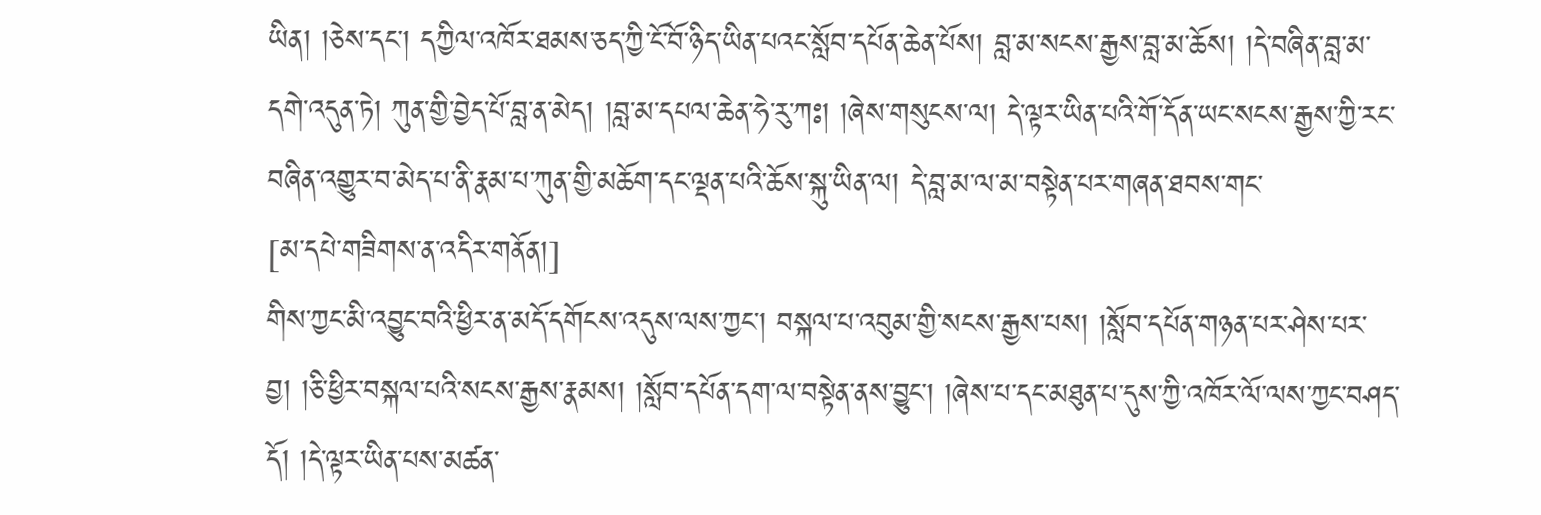ཡིན། །ཅེས་དང་། དཀྱིལ་འཁོར་ཐམས་ཅད་ཀྱི་ངོ་བོ་ཉིད་ཡིན་པའང་སློབ་དཔོན་ཆེན་པོས། བླ་མ་སངས་རྒྱས་བླ་མ་ཆོས། །དེ་བཞིན་བླ་མ་དགེ་འདུན་ཏེ། ཀུན་གྱི་བྱེད་པོ་བླ་ན་མེད། །བླ་མ་དཔལ་ཆེན་ཧེ་རུ་ཀཿ། །ཞེས་གསུངས་ལ། དེ་ལྟར་ཡིན་པའི་གོ་དོན་ཡང་སངས་རྒྱས་ཀྱི་རང་བཞིན་འགྱུར་བ་མེད་པ་ནི་རྣམ་པ་ཀུན་གྱི་མཆོག་དང་ལྡན་པའི་ཆོས་སྐུ་ཡིན་ལ། དེ་བླ་མ་ལ་མ་བསྟེན་པར་གཞན་ཐབས་གང་
[མ་དཔེ་གཟིགས་ན་འདིར་གནོན།]
གིས་ཀྱང་མི་འབྱུང་བའི་ཕྱིར་ན་མདོ་དགོངས་འདུས་ལས་ཀྱང་། བསྐལ་པ་འབུམ་གྱི་སངས་རྒྱས་པས། །སློབ་དཔོན་གཉན་པར་ཤེས་པར་བྱ། །ཅི་ཕྱིར་བསྐལ་པའི་སངས་རྒྱས་རྣམས། །སློབ་དཔོན་དག་ལ་བསྟེན་ནས་བྱུང་། །ཞེས་པ་དང་མཐུན་པ་དུས་ཀྱི་འཁོར་ལོ་ལས་ཀྱང་བཤད་དོ། །དེ་ལྟར་ཡིན་པས་མཚན་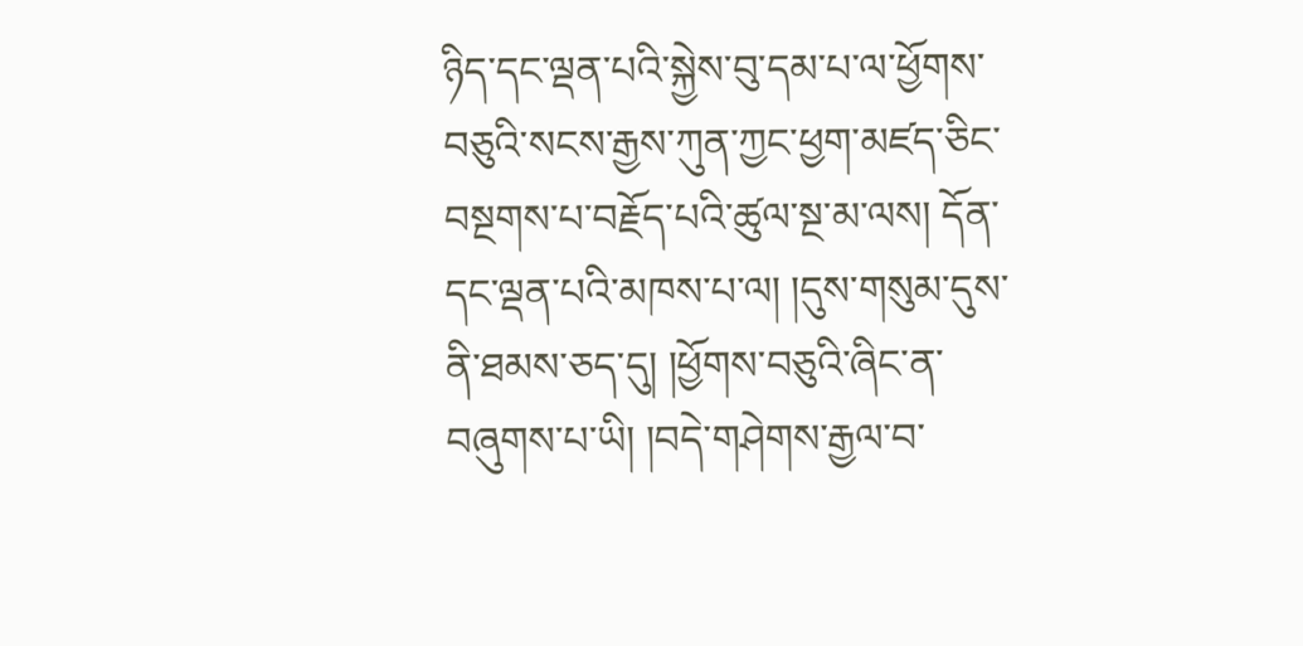ཉིད་དང་ལྡན་པའི་སྐྱེས་བུ་དམ་པ་ལ་ཕྱོགས་བཅུའི་སངས་རྒྱས་ཀུན་ཀྱང་ཕྱག་མཛད་ཅིང་བསྔགས་པ་བརྗོད་པའི་ཚུལ་སྔ་མ་ལས། དོན་དང་ལྡན་པའི་མཁས་པ་ལ། །དུས་གསུམ་དུས་ནི་ཐམས་ཅད་དུ། །ཕྱོགས་བཅུའི་ཞིང་ན་བཞུགས་པ་ཡི། །བདེ་གཤེགས་རྒྱལ་བ་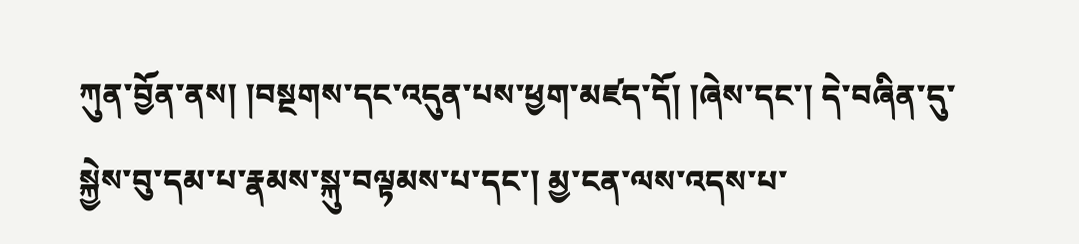ཀུན་བྱོན་ནས། །བསྔགས་དང་འདུན་པས་ཕྱག་མཛད་དོ། །ཞེས་དང་། དེ་བཞིན་དུ་སྐྱེས་བུ་དམ་པ་རྣམས་སྐུ་བལྟམས་པ་དང་། མྱ་ངན་ལས་འདས་པ་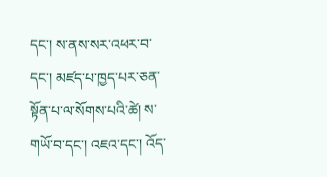དང་། ས་ནས་སར་འཕར་བ་དང་། མཛད་པ་ཁྱད་པར་ཅན་སྟོན་པ་ལ་སོགས་པའི་ཚེ། ས་གཡོ་བ་དང་། འཇའ་དང་། འོད་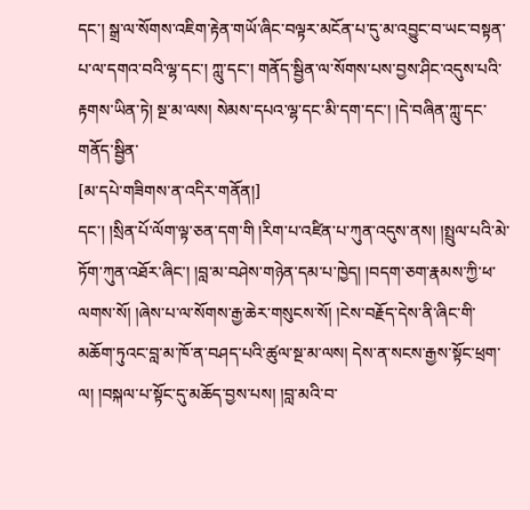དང་། སྒྲ་ལ་སོགས་འཇིག་རྟེན་གཡོ་ཞིང་བལྟར་མངོན་པ་དུ་མ་འབྱུང་བ་ཡང་བསྟན་པ་ལ་དགའ་བའི་ལྷ་དང་། ཀླུ་དང་། གནོད་སྦྱིན་ལ་སོགས་པས་བྱས་ཤིང་འདུས་པའི་རྟགས་ཡིན་ཏེ། སྔ་མ་ལས། སེམས་དཔའ་ལྷ་དང་མི་དག་དང་། །དེ་བཞིན་ཀླུ་དང་གནོད་སྦྱིན་
[མ་དཔེ་གཟིགས་ན་འདིར་གནོན།]
དང་། །སྲིན་པོ་ལོག་ལྟ་ཅན་དག་གི །རིག་པ་འཛིན་པ་ཀུན་འདུས་ནས། །སྤྲུལ་པའི་མེ་ཏོག་ཀུན་འཐོར་ཞིང་། །བླ་མ་བཤེས་གཉེན་དམ་པ་ཁྱེད། །བདག་ཅག་རྣམས་ཀྱི་ཕ་ལགས་སོ། །ཞེས་པ་ལ་སོགས་རྒྱ་ཆེར་གསུངས་སོ། །ངེས་བརྗོད་དེས་ནི་ཞིང་གི་མཆོག་ཏུའང་བླ་མ་ཁོ་ན་བཤད་པའི་ཚུལ་སྔ་མ་ལས། དེས་ན་སངས་རྒྱས་སྟོང་ཕྲག་ལ། །བསྐལ་པ་སྟོང་དུ་མཆོད་བྱས་པས། །བླ་མའི་བ་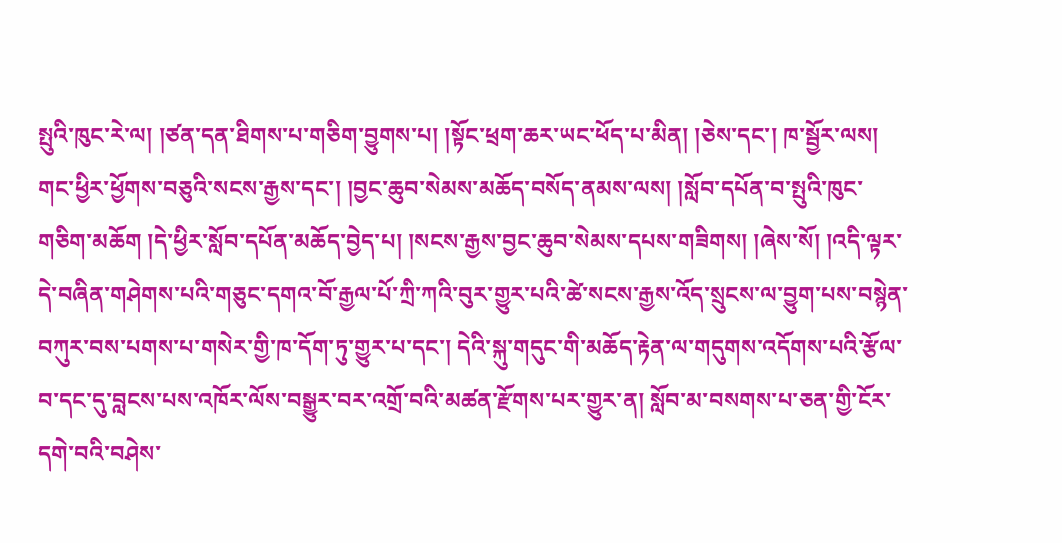སྤུའི་ཁུང་རེ་ལ། །ཙན་དན་ཐིགས་པ་གཅིག་བྱུགས་པ། །སྟོང་ཕྲག་ཆར་ཡང་ཕོད་པ་མིན། །ཅེས་དང་། ཁ་སྦྱོར་ལས། གང་ཕྱིར་ཕྱོགས་བཅུའི་སངས་རྒྱས་དང་། །བྱང་ཆུབ་སེམས་མཆོད་བསོད་ནམས་ལས། །སློབ་དཔོན་བ་སྤུའི་ཁུང་གཅིག་མཆོག །དེ་ཕྱིར་སློབ་དཔོན་མཆོད་བྱེད་པ། །སངས་རྒྱས་བྱང་ཆུབ་སེམས་དཔས་གཟིགས། །ཞེས་སོ། །འདི་ལྟར་དེ་བཞིན་གཤེགས་པའི་གཅུང་དགའ་བོ་རྒྱལ་པོ་ཀྲི་ཀའི་བུར་གྱུར་པའི་ཚེ་སངས་རྒྱས་འོད་སྲུངས་ལ་བྱུག་པས་བསྙེན་བཀུར་བས་པགས་པ་གསེར་གྱི་ཁ་དོག་ཏུ་གྱུར་པ་དང་། དེའི་སྐུ་གདུང་གི་མཆོད་རྟེན་ལ་གདུགས་འདོགས་པའི་རྩོལ་བ་དང་དུ་བླངས་པས་འཁོར་ལོས་བསྒྱུར་བར་འགྲོ་བའི་མཚན་རྫོགས་པར་གྱུར་ན། སློབ་མ་བསགས་པ་ཅན་གྱི་ངོར་དགེ་བའི་བཤེས་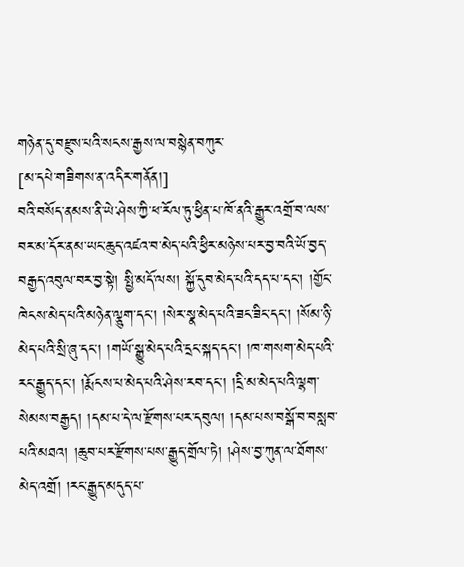གཉེན་དུ་བརྫུས་པའི་སངས་རྒྱས་ལ་བསྙེན་བཀུར་
[མ་དཔེ་གཟིགས་ན་འདིར་གནོན།]
བའི་བསོད་ནམས་ནི་ཡེ་ཤེས་ཀྱི་ཕ་རོལ་ཏུ་ཕྱིན་པ་ཁོ་ནའི་རྒྱུར་འགྲོ་བ་ལས་བར་མ་དོར་ནམ་ཡང་ཆུད་འཛའ་བ་མེད་པའི་ཕྱིར་མཉེས་པར་བྱ་བའི་ཡོ་བྱད་བརྒྱད་འབུལ་བར་བྱ་སྟེ། སྤྱི་མདོ་ལས། སྐྱོ་དུབ་མེད་པའི་དད་པ་དང་། །གྱོང་ཁེངས་མེད་པའི་མཉེན་ལྕུག་དང་། །སེར་སྣ་མེད་པའི་ཟང་ཟིང་དང་། །སོམ་ཉི་མེད་པའི་སྲི་ཞུ་དང་། །གཡོ་སྒྱུ་མེད་པའི་དྲང་སྐད་དང་། །ཁ་གསག་མེད་པའི་རང་རྒྱུད་དང་། །རྨོངས་པ་མེད་པའི་ཤེས་རབ་དང་། །དྲི་མ་མེད་པའི་ལྷག་སེམས་བརྒྱད། །དམ་པ་དེ་ལ་རྫོགས་པར་དབུལ། །དམ་པས་བསྒོ་བ་བསླབ་པའི་མཐའ། །ཆུབ་པར་རྫོགས་པས་རྒྱུད་གྲོལ་ཏེ། །ཤེས་བྱ་ཀུན་ལ་ཐོགས་མེད་འགྲོ། །རང་རྒྱུད་མདུད་པ་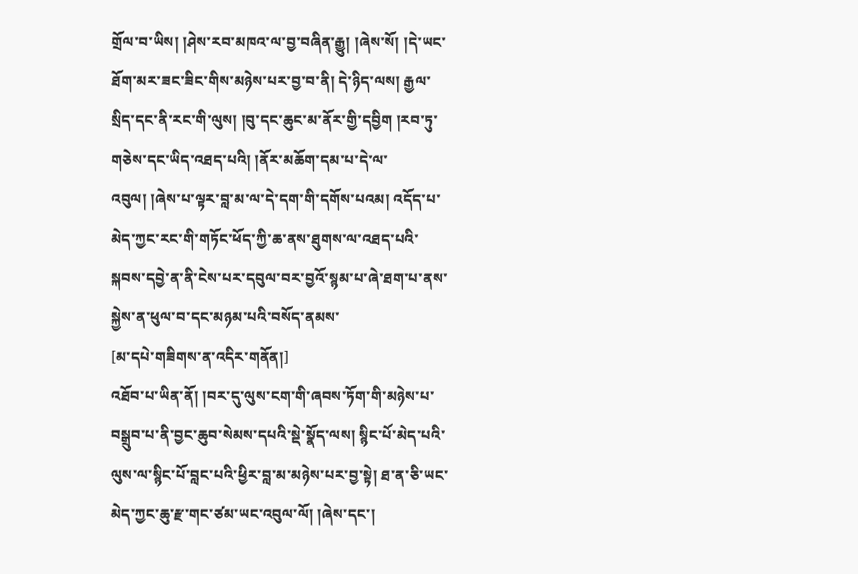གྲོལ་བ་ཡིས། །ཤེས་རབ་མཁའ་ལ་བྱ་བཞིན་རྒྱུ། །ཞེས་སོ། །དེ་ཡང་ཐོག་མར་ཟང་ཟིང་གིས་མཉེས་པར་བྱ་བ་ནི། དེ་ཉིད་ལས། རྒྱལ་སྲིད་དང་ནི་རང་གི་ལུས། །བུ་དང་ཆུང་མ་ནོར་གྱི་དབྱིག །རབ་ཏུ་གཅེས་དང་ཡིད་འཐད་པའི། །ནོར་མཆོག་དམ་པ་དེ་ལ་འབུལ། །ཞེས་པ་ལྟར་བླ་མ་ལ་དེ་དག་གི་དགོས་པའམ། འདོད་པ་མེད་ཀྱང་རང་གི་གཏོང་ཕོད་ཀྱི་ཆ་ནས་ཐུགས་ལ་འཐད་པའི་སྐབས་དབྱེ་ན་ནི་ངེས་པར་དབུལ་བར་བྱའོ་སྙམ་པ་ཞེ་ཐག་པ་ནས་སྐྱེས་ན་ཕུལ་བ་དང་མཉམ་པའི་བསོད་ནམས་
[མ་དཔེ་གཟིགས་ན་འདིར་གནོན།]
འཐོབ་པ་ཡིན་ནོ། །བར་དུ་ལུས་ངག་གི་ཞབས་ཏོག་གི་མཉེས་པ་བསྒྲུབ་པ་ནི་བྱང་ཆུབ་སེམས་དཔའི་སྡེ་སྣོད་ལས། སྙིང་པོ་མེད་པའི་ལུས་ལ་སྙིང་པོ་བླང་པའི་ཕྱིར་བླ་མ་མཉེས་པར་བྱ་སྟེ། ཐ་ན་ཅི་ཡང་མེད་ཀྱང་ཆུ་རྫ་གང་ཙམ་ཡང་འབུལ་ལོ། །ཞེས་དང་།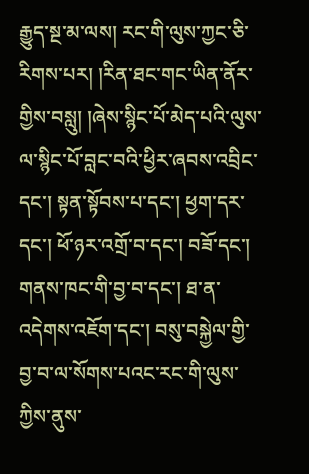རྒྱུད་སྔ་མ་ལས། རང་གི་ལུས་ཀྱང་ཅི་རིགས་པར། །རིན་ཐང་གང་ཡིན་ནོར་གྱིས་བསླུ། །ཞེས་སྙིང་པོ་མེད་པའི་ལུས་ལ་སྙིང་པོ་བླང་བའི་ཕྱིར་ཞབས་འབྲིང་དང་། སྟན་སྟོབས་པ་དང་། ཕྱག་དར་དང་། ཕོ་ཉར་འགྲོ་བ་དང་། བཟོ་དང་། གནས་ཁང་གི་བྱ་བ་དང་། ཐ་ན་འདེགས་འཇོག་དང་། བསུ་བསྐྱེལ་གྱི་བྱ་བ་ལ་སོགས་པའང་རང་གི་ལུས་ཀྱིས་ནུས་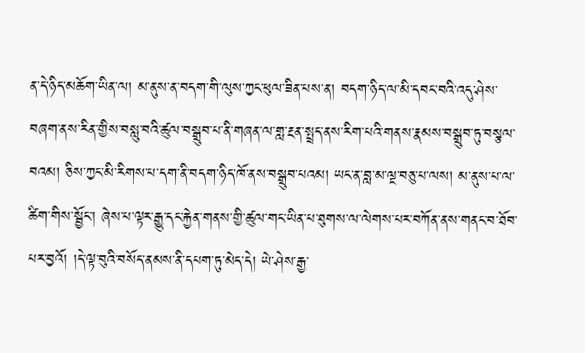ན་དེ་ཉིད་མཆོག་ཡིན་ལ། མ་ནུས་ན་བདག་གི་ལུས་ཀྱང་ཕུལ་ཟིན་པས་ན། བདག་ཉིད་ལ་མི་དབང་བའི་འདུ་ཤེས་བཞག་ནས་རིན་གྱིས་བསླུ་བའི་ཚུལ་བསྒྲུབ་པ་ནི་གཞན་ལ་གླ་རྔན་སྤྲད་ནས་རིག་པའི་གནས་རྣམས་བསྒྲུབ་ཏུ་བསྩལ་བའམ། ཅིས་ཀྱང་མི་རིགས་པ་དག་ནི་བདག་ཉིད་ཁོ་ནས་བསྒྲུབ་པའམ། ཡང་ན་བླ་མ་ལྔ་བཅུ་པ་ལས། མ་ནུས་པ་ལ་ཚིག་གིས་སྦྱོང་། ཞེས་པ་ལྟར་རྒྱུ་དང་རྐྱེན་གནས་གྱི་ཚུལ་གང་ཡིན་པ་ཐུགས་ལ་ལེགས་པར་བཀོན་ནས་གནང་བ་ཐོབ་པར་བྱའོ། །དེ་ལྟ་བུའི་བསོད་ནམས་ནི་དཔག་ཏུ་མེད་དེ། ཡེ་ཤེས་རྒྱ་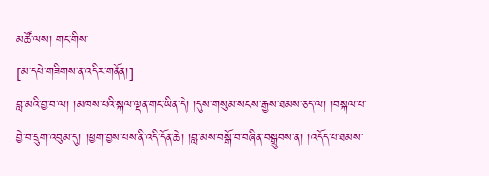མཚོ་ལས། གང་གིས་
[མ་དཔེ་གཟིགས་ན་འདིར་གནོན།]
བླ་མའི་བྱ་བ་ལ། །མཁས་པའི་སྐལ་ལྡན་གང་ཡིན་དེ། །དུས་གསུམ་སངས་རྒྱས་ཐམས་ཅད་ལ། །བསྐལ་པ་བྱེ་བ་དྲུག་འབུམ་དུ། །ཕྱག་བྱས་པས་ནི་འདི་དོན་ཆེ། །བླ་མས་བསྒོ་བ་བཞིན་བསྒྲུབས་ན། །འདོད་པ་ཐམས་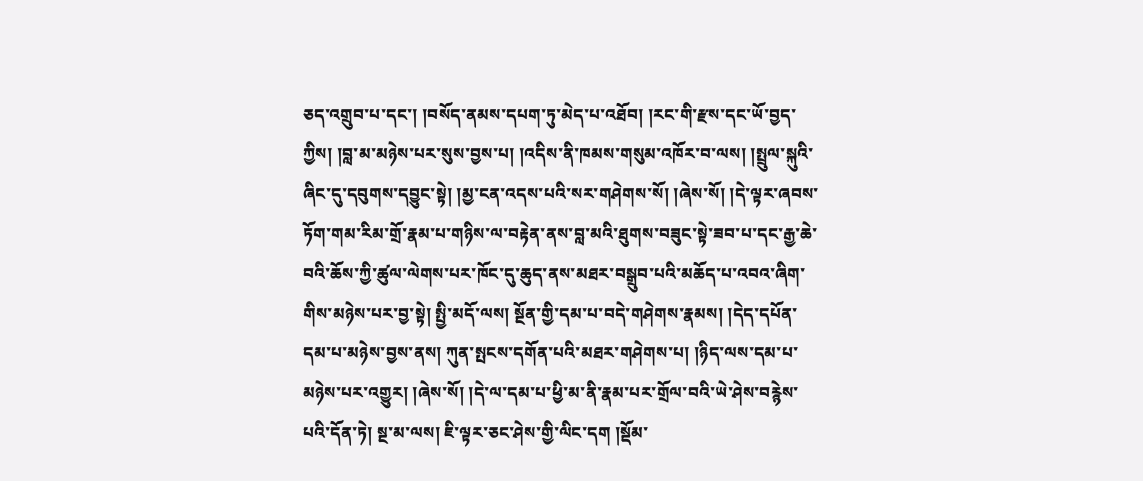ཅད་འགྲུབ་པ་དང་། །བསོད་ནམས་དཔག་ཏུ་མེད་པ་འཐོབ། །རང་གི་རྫས་དང་ཡོ་བྱད་ཀྱིས། །བླ་མ་མཉེས་པར་སུས་བྱས་པ། །འདིས་ནི་ཁམས་གསུམ་འཁོར་བ་ལས། །སྤྲུལ་སྐུའི་ཞིང་དུ་དབུགས་དབྱུང་སྟེ། །མྱ་ངན་འདས་པའི་སར་གཤེགས་སོ། །ཞེས་སོ། །དེ་ལྟར་ཞབས་ཏོག་གམ་རིམ་གྲོ་རྣམ་པ་གཉིས་ལ་བརྟེན་ནས་བླ་མའི་ཐུགས་བཟུང་སྟེ་ཟབ་པ་དང་རྒྱ་ཆེ་བའི་ཆོས་ཀྱི་ཚུལ་ལེགས་པར་ཁོང་དུ་ཆུད་ནས་མཐར་བསྒྲུབ་པའི་མཆོད་པ་འབའ་ཞིག་གིས་མཉེས་པར་བྱ་སྟེ། སྤྱི་མདོ་ལས། སྔོན་གྱི་དམ་པ་བདེ་གཤེགས་རྣམས། །དེད་དཔོན་དམ་པ་མཉེས་བྱས་ནས། ཀུན་སྤངས་དགོན་པའི་མཐར་གཤེགས་པ། །ཉིད་ལས་དམ་པ་མཉེས་པར་འགྱུར། །ཞེས་སོ། །དེ་ལ་དམ་པ་ཕྱི་མ་ནི་རྣམ་པར་གྲོལ་བའི་ཡེ་ཤེས་བརྙེས་པའི་དོན་ཏེ། སྔ་མ་ལས། ཇི་ལྟར་ཅང་ཤེས་གྱི་ལིང་དག །སྡོམ་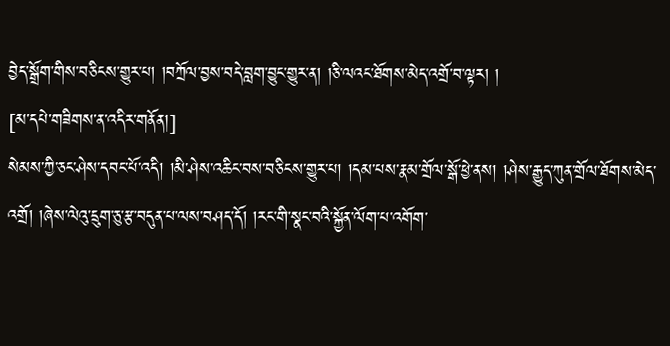བྱེད་སྒྲོག་གིས་བཅིངས་གྱུར་པ། །བཀྲོལ་བྱས་བདེ་བླག་བྱུང་གྱུར་ན། །ཅི་ལའང་ཐོགས་མེད་འགྲོ་བ་ལྟར། །
[མ་དཔེ་གཟིགས་ན་འདིར་གནོན།]
སེམས་ཀྱི་ཅང་ཤེས་དབང་པོ་འདི། །མི་ཤེས་འཆིང་བས་བཅིངས་གྱུར་པ། །དམ་པས་རྣམ་གྲོལ་སྒོ་ཕྱེ་ནས། །ཤེས་རྒྱུད་ཀུན་གྲོལ་ཐོགས་མེད་འགྲོ། །ཞེས་ལེའུ་དྲུག་ཅུ་རྩ་བདུན་པ་ལས་བཤད་དོ། །རང་གི་སྣང་བའི་སྐྱོན་ལོག་པ་འགོག་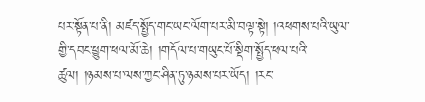པར་སྟོན་པ་ནི། མཛད་སྤྱོད་གང་ཡང་ལོག་པར་མི་བལྟ་སྟེ། །འཕགས་པའི་ཡུལ་གྱི་དབང་ཕྱུག་ཕལ་མོ་ཆེ། །གདོལ་པ་གཡུང་པོ་སྡིག་སྤྱོད་ཕལ་པའི་ཚུལ། །ཉམས་པ་ལས་ཀྱང་ཤིན་ཏུ་ཉམས་པར་ཡོད། །རང་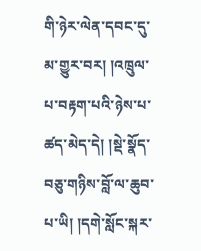གི་ཉེར་ལེན་དབང་དུ་མ་གྱུར་བར། །འཁྲུལ་པ་བརྟག་པའི་ཉེས་པ་ཚད་མེད་དེ། །སྡེ་སྣོད་བཅུ་གཉིས་བློ་ལ་ཆུབ་པ་ཡི། །དགེ་སློང་སྐར་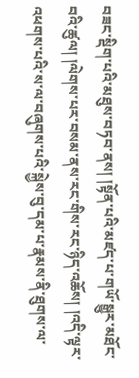བཟང་སྡིག་པའི་མཐུས་བཏབ་ནས། །སྟོན་པའི་མཛད་པ་གཡོ་སྒྱུར་མཐོང་བའི་ཚུལ། །ལེགས་པར་བསམ་ནས་རང་གིས་རང་ཉིད་འཆོས། །འདི་ལྟར་འཕགས་པའི་ས་ལ་བཞུགས་པའི་སྐྱེས་བུ་དམ་པ་རྣམས་ནི་ཐུགས་ལ་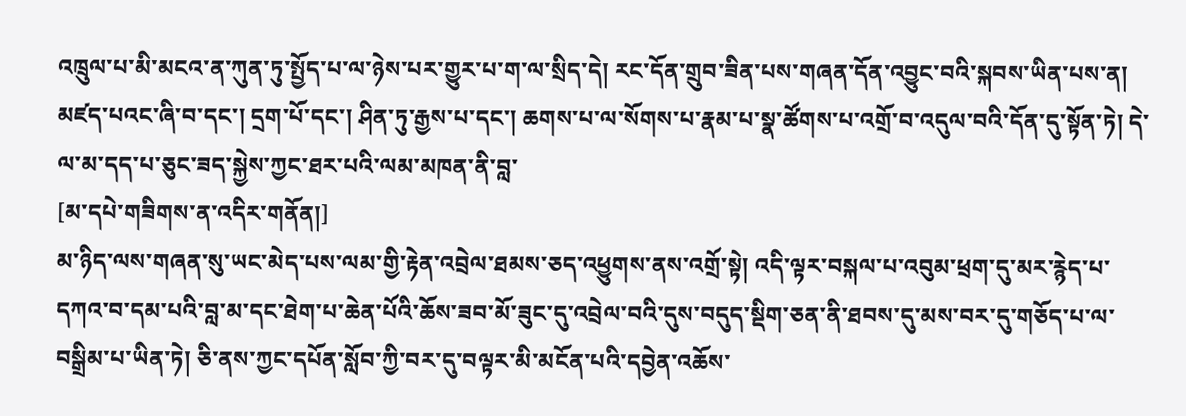འཁྲུལ་པ་མི་མངའ་ན་ཀུན་ཏུ་སྤྱོད་པ་ལ་ཉེས་པར་གྱུར་པ་ག་ལ་སྲིད་དེ། རང་དོན་གྲུབ་ཟིན་པས་གཞན་དོན་འབྱུང་བའི་སྐབས་ཡིན་པས་ན། མཛད་པའང་ཞི་བ་དང་། དྲག་པོ་དང་། ཤིན་ཏུ་རྒྱས་པ་དང་། ཆགས་པ་ལ་སོགས་པ་རྣམ་པ་སྣ་ཚོགས་པ་འགྲོ་བ་འདུལ་བའི་དོན་དུ་སྟོན་ཏེ། དེ་ལ་མ་དད་པ་ཅུང་ཟད་སྐྱེས་ཀྱང་ཐར་པའི་ལམ་མཁན་ནི་བླ་
[མ་དཔེ་གཟིགས་ན་འདིར་གནོན།]
མ་ཉིད་ལས་གཞན་སུ་ཡང་མེད་པས་ལམ་གྱི་རྟེན་འབྲེལ་ཐམས་ཅད་འཕྱུགས་ནས་འགྲོ་སྟེ། འདི་ལྟར་བསྐལ་པ་འབུམ་ཕྲག་དུ་མར་རྙེད་པ་དཀའ་བ་དམ་པའི་བླ་མ་དང་ཐེག་པ་ཆེན་པོའི་ཆོས་ཟབ་མོ་ཟུང་དུ་འབྲེལ་བའི་དུས་བདུད་སྡིག་ཅན་ནི་ཐབས་དུ་མས་བར་དུ་གཅོད་པ་ལ་བསྒྲིམ་པ་ཡིན་ཏེ། ཅི་ནས་ཀྱང་དཔོན་སློབ་ཀྱི་བར་དུ་བལྟར་མི་མངོན་པའི་དབྱེན་འཆོས་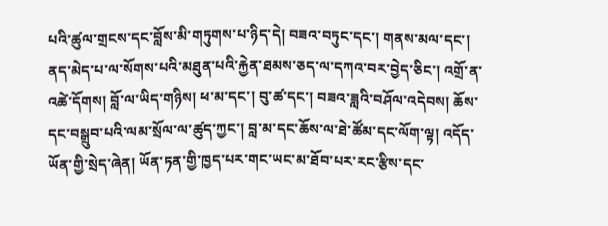པའི་ཚུལ་གྲངས་དང་བློས་མི་གཏུགས་པ་ཉིད་དེ། བཟའ་བཏུང་དང་། གནས་མལ་དང་། ནད་མེད་པ་ལ་སོགས་པའི་མཐུན་པའི་རྐྱེན་ཐམས་ཅད་ལ་དཀའ་བར་བྱེད་ཅིང་། འགྲོ་ན་འཚེ་དོགས། བློ་ལ་ཡིད་གཉིས། ཕ་མ་དང་། བུ་ཚ་དང་། བཟའ་ཟླའི་བཤོལ་འདེབས། ཆོས་དང་བསྒྲུབ་པའི་ལམ་སྲོལ་ལ་ཚུད་ཀྱང་། བླ་མ་དང་ཆོས་ལ་ཐེ་ཚོམ་དང་ལོག་ལྟ། འདོད་ཡོན་གྱི་སྲེད་ཞེན། ཡོན་ཏན་གྱི་ཁྱད་པར་གང་ཡང་མ་ཐོབ་པར་རང་རྩིས་དང་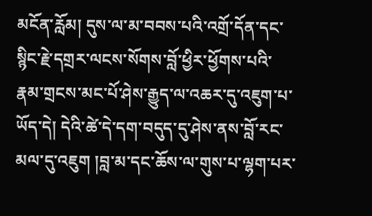མངོན་རློམ། དུས་ལ་མ་བབས་པའི་འགྲོ་དོན་དང་སྙིང་རྗེ་དགྲར་ལངས་སོགས་བློ་ཕྱིར་ཕྱོགས་པའི་རྣམ་གྲངས་མང་པོ་ཤེས་རྒྱུད་ལ་འཆར་དུ་འཇུག་པ་ཡོད་དེ། དེའི་ཚེ་དེ་དག་བདུད་དུ་ཤེས་ནས་བློ་རང་མལ་དུ་འཇུག །བླ་མ་དང་ཆོས་ལ་གུས་པ་ལྷག་པར་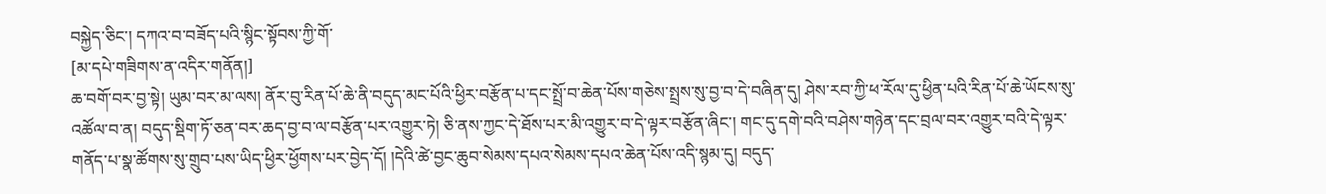བསྐྱེད་ཅིང་། དཀའ་བ་བཟོད་པའི་སྙིང་སྟོབས་ཀྱི་གོ་
[མ་དཔེ་གཟིགས་ན་འདིར་གནོན།]
ཆ་བགོ་བར་བྱ་སྟེ། ཡུམ་བར་མ་ལས། ནོར་བུ་རིན་པོ་ཆེ་ནི་བདུད་མང་པོའི་ཕྱིར་བརྩོན་པ་དང་སྤྲོ་བ་ཆེན་པོས་གཅེས་སྤྲས་སུ་བྱ་བ་དེ་བཞིན་དུ། ཤེས་རབ་ཀྱི་ཕ་རོལ་དུ་ཕྱིན་པའི་རིན་པོ་ཆེ་ཡོངས་སུ་འཚོལ་བ་ན། བདུད་སྡིག་ཏོ་ཅན་བར་ཆད་བྱ་བ་ལ་བརྩོན་པར་འགྱུར་ཏེ། ཅི་ནས་ཀྱང་དེ་ཐོས་པར་མི་འགྱུར་བ་དེ་ལྟར་བརྩོན་ཞིང་། གང་དུ་དགེ་བའི་བཤེས་གཉེན་དང་བྲལ་བར་འགྱུར་བའི་དེ་ལྟར་གནོད་པ་སྣ་ཚོགས་སུ་གྲུབ་པས་ཡིད་ཕྱིར་ཕྱོགས་པར་བྱེད་དོ། །དེའི་ཚེ་བྱང་ཆུབ་སེམས་དཔའ་སེམས་དཔའ་ཆེན་པོས་འདི་སྙམ་དུ། བདུད་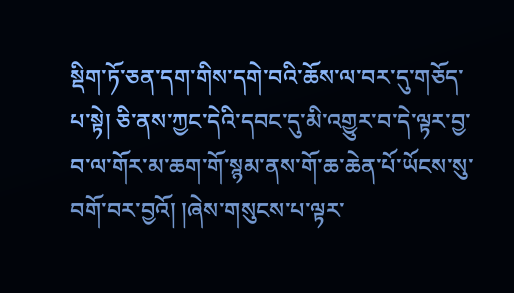སྡིག་ཏོ་ཅན་དག་གིས་དགེ་བའི་ཆོས་ལ་བར་དུ་གཅོད་པ་སྟེ། ཅི་ནས་ཀྱང་དེའི་དབང་དུ་མི་འགྱུར་བ་དེ་ལྟར་བྱ་བ་ལ་གོར་མ་ཆག་གོ་སྙམ་ནས་གོ་ཆ་ཆེན་པོ་ཡོངས་སུ་བགོ་བར་བྱའོ། །ཞེས་གསུངས་པ་ལྟར་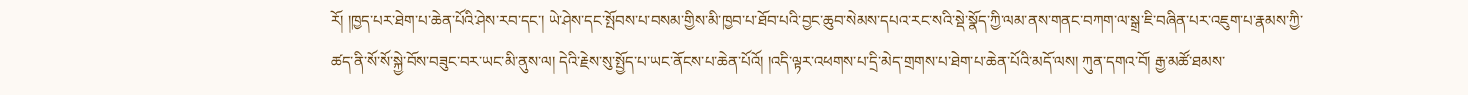རོ། །ཁྱད་པར་ཐེག་པ་ཆེན་པོའི་ཤེས་རབ་དང་། ཡེ་ཤེས་དང་སྤོབས་པ་བསམ་གྱིས་མི་ཁྱབ་པ་ཐོབ་པའི་བྱང་ཆུབ་སེམས་དཔའ་རང་སའི་སྡེ་སྣོད་ཀྱི་ལམ་ནས་གནང་བཀག་ལ་སྒྲ་ཇི་བཞིན་པར་འཇུག་པ་རྣམས་ཀྱི་ཚད་ནི་སོ་སོ་སྐྱེ་བོས་བཟུང་བར་ཡང་མི་ནུས་ལ། དེའི་རྗེས་སུ་སྤྱོད་པ་ཡང་ནོངས་པ་ཆེན་པོའོ། །འདི་ལྟར་འཕགས་པ་དྲི་མེད་གྲགས་པ་ཐེག་པ་ཆེན་པོའི་མདོ་ལས། ཀུན་དགའ་བོ། རྒྱ་མཚོ་ཐམས་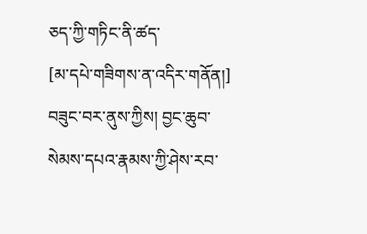ཅད་ཀྱི་གཏིང་ནི་ཚད་
[མ་དཔེ་གཟིགས་ན་འདིར་གནོན།]
བཟུང་བར་ནུས་ཀྱིས། བྱང་ཆུབ་སེམས་དཔའ་རྣམས་ཀྱི་ཤེས་རབ་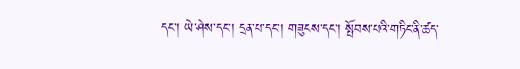དང་། ཡེ་ཤེས་དང་། དྲན་པ་དང་། གཟུངས་དང་། སྤོབས་པའི་གཏིང་ནི་ཚད་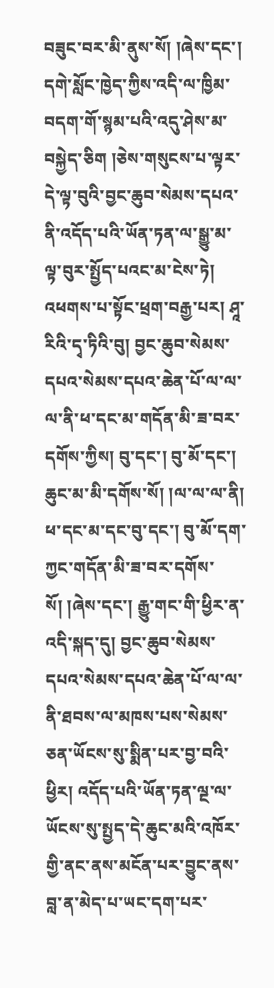བཟུང་བར་མི་ནུས་སོ། །ཞེས་དང་། དགེ་སློང་ཁྱེད་ཀྱིས་འདི་ལ་ཁྱིམ་བདག་གོ་སྙམ་པའི་འདུ་ཤེས་མ་བསྐྱེད་ཅིག །ཅེས་གསུངས་པ་ལྟར་དེ་ལྟ་བུའི་བྱང་ཆུབ་སེམས་དཔའ་ནི་འདོད་པའི་ཡོན་ཏན་ལ་སྒྱུ་མ་ལྟ་བུར་སྤྱོད་པའང་མ་ངེས་ཏེ། འཕགས་པ་སྟོང་ཕྲག་བརྒྱ་པར། ཤཱ་རིའི་དྭ་ཏིའི་བུ། བྱང་ཆུབ་སེམས་དཔའ་སེམས་དཔའ་ཆེན་པོ་ལ་ལ་ལ་ནི་ཕ་དང་མ་གདོན་མི་ཟ་བར་དགོས་ཀྱིས། བུ་དང་། བུ་མོ་དང་། ཆུང་མ་མི་དགོས་སོ། །ལ་ལ་ལ་ནི། ཕ་དང་མ་དང་བུ་དང་། བུ་མོ་དག་ཀྱང་གདོན་མི་ཟ་བར་དགོས་སོ། །ཞེས་དང་། རྒྱུ་གང་གི་ཕྱིར་ན་འདི་སྐད་དུ། བྱང་ཆུབ་སེམས་དཔའ་སེམས་དཔའ་ཆེན་པོ་ལ་ལ་ནི་ཐབས་ལ་མཁས་པས་སེམས་ཅན་ཡོངས་སུ་སྨིན་པར་བྱ་བའི་ཕྱིར། འདོད་པའི་ཡོན་ཏན་ལྔ་ལ་ཡོངས་སུ་སྤྱད་དེ་ཆུང་མའི་འཁོར་གྱི་ནང་ནས་མངོན་པར་བྱུང་ནས་བླ་ན་མེད་པ་ཡང་དག་པར་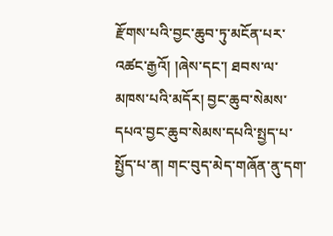རྫོགས་པའི་བྱང་ཆུབ་ཏུ་མངོན་པར་འཚང་རྒྱའོ། །ཞེས་དང་། ཐབས་ལ་མཁས་པའི་མདོར། བྱང་ཆུབ་སེམས་དཔའ་བྱང་ཆུབ་སེམས་དཔའི་སྤྱད་པ་སྤྱོད་པ་ན། གང་བུད་མེད་གཞོན་ནུ་དག་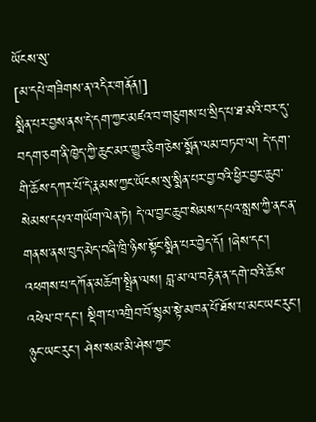ཡོངས་སུ་
[མ་དཔེ་གཟིགས་ན་འདིར་གནོན།]
སྨིན་པར་བྱས་ནས་དེ་དག་ཀྱང་མཛའ་བ་གཅུགས་པ་སྲིད་པ་ཐ་མའི་བར་དུ་བདག་ཅག་ནི་ཁྱེད་ཀྱི་ཆུང་མར་གྱུར་ཅིག་ཅེས་སྨོན་ལམ་བཏབ་ལ། དེ་དག་གི་ཆོས་དཀར་པོ་དེ་རྣམས་ཀྱང་ཡོངས་སུ་སྨིན་པར་བྱ་བའི་ཕྱིར་བྱང་ཆུབ་སེམས་དཔའ་གཡོག་ལེན་ཏེ། དེ་ལ་བྱང་ཆུབ་སེམས་དཔའ་སླས་ཀྱི་ནང་ན་གནས་ནས་བུད་མེད་བཞི་ཁྲི་ཉིས་སྟོང་སྨིན་པར་བྱེད་དོ། །ཞེས་དང་། འཕགས་པ་དཀོན་མཆོག་སྤྲིན་ལས། བླ་མ་ལ་བརྟེན་ན་དགེ་བའི་ཆོས་འཕེལ་བ་དང་། སྡིག་པ་འགྲིབ་བོ་སྙམ་སྟེ་མཁན་པོ་ཐོས་པ་མང་ཡང་རུང་། ཉུང་ཡང་རུང་། ཤེས་སམ་མི་ཤེས་ཀྱང་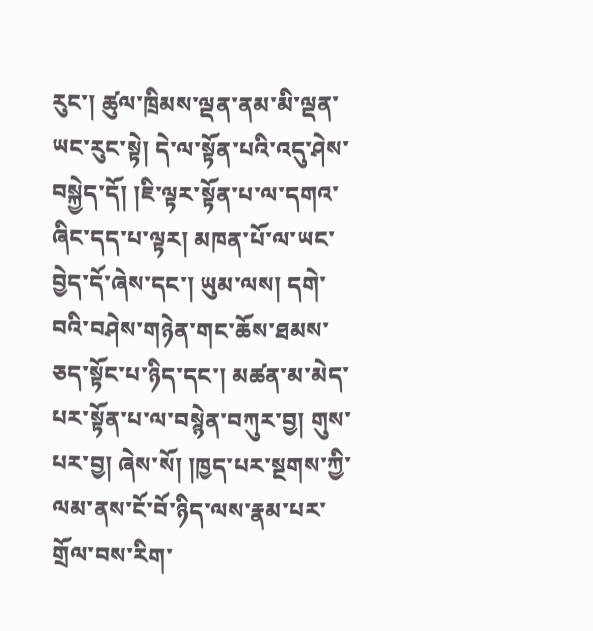རུང་། ཚུལ་ཁྲིམས་ལྡན་ནམ་མི་ལྡན་ཡང་རུང་སྟེ། དེ་ལ་སྟོན་པའི་འདུ་ཤེས་བསྐྱེད་དོ། །ཇི་ལྟར་སྟོན་པ་ལ་དགའ་ཞིང་དད་པ་ལྟར། མཁན་པོ་ལ་ཡང་བྱེད་དོ་ཞེས་དང་། ཡུམ་ལས། དགེ་བའི་བཤེས་གཉེན་གང་ཆོས་ཐམས་ཅད་སྟོང་པ་ཉིད་དང་། མཚན་མ་མེད་པར་སྟོན་པ་ལ་བསྙེན་བཀུར་བྱ། གུས་པར་བྱ། ཞེས་སོ། །ཁྱད་པར་སྔགས་ཀྱི་ལམ་ནས་ངོ་བོ་ཉིད་ལས་རྣམ་པར་གྲོལ་བས་རིག་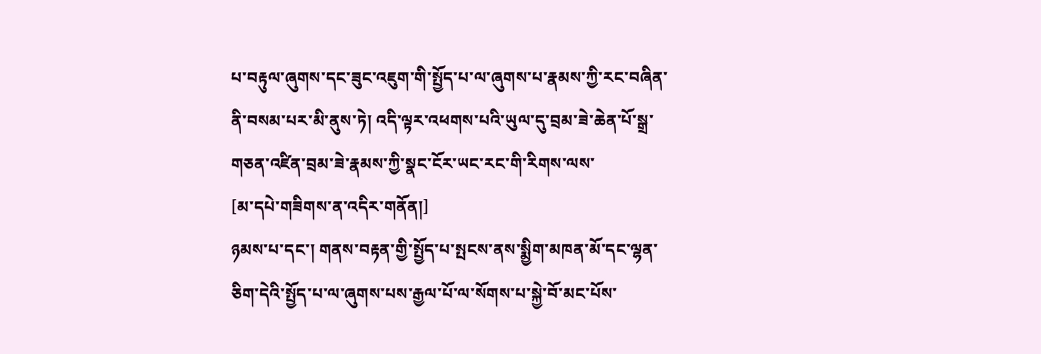པ་བརྟུལ་ཞུགས་དང་ཟུང་འཇུག་གི་སྤྱོད་པ་ལ་ཞུགས་པ་རྣམས་ཀྱི་རང་བཞིན་ནི་བསམ་པར་མི་ནུས་ཏེ། འདི་ལྟར་འཕགས་པའི་ཡུལ་དུ་བྲམ་ཟེ་ཆེན་པོ་སྒྲ་གཅན་འཛིན་བྲམ་ཟེ་རྣམས་ཀྱི་སྣང་ངོར་ཡང་རང་གི་རིགས་ལས་
[མ་དཔེ་གཟིགས་ན་འདིར་གནོན།]
ཉམས་པ་དང་། གནས་བརྟན་གྱི་སྤྱོད་པ་སྤངས་ནས་སྨྱིག་མཁན་མོ་དང་ལྷན་ཅིག་དེའི་སྤྱོད་པ་ལ་ཞུགས་པས་རྒྱལ་པོ་ལ་སོགས་པ་སྐྱེ་བོ་མང་པོས་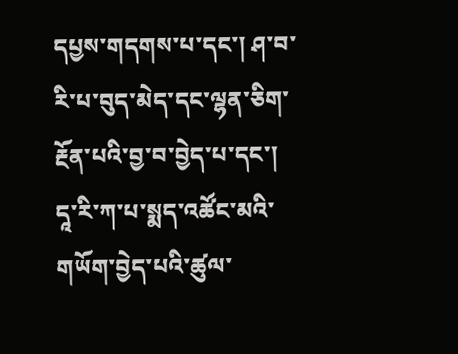དཔྱས་གདགས་པ་དང་། ཤ་བ་རི་པ་བུད་མེད་དང་ལྷན་ཅིག་རྔོན་པའི་བྱ་བ་བྱེད་པ་དང་། དཱ་རི་ཀ་པ་སྨད་འཚོང་མའི་གཡོག་བྱེད་པའི་ཚུལ་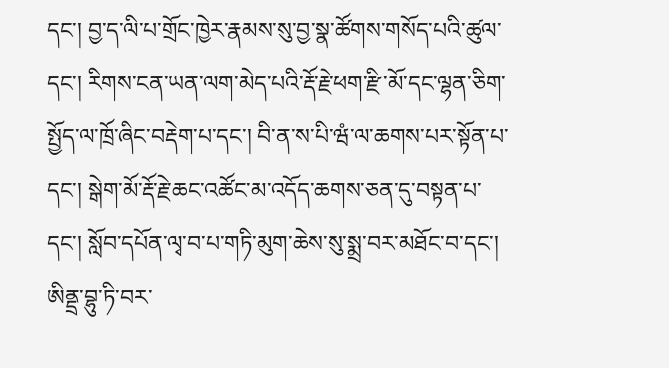དང་། བྱ་ད་ལི་པ་གྲོང་ཁྱེར་རྣམས་སུ་བྱ་སྣ་ཚོགས་གསོད་པའི་ཚུལ་དང་། རིགས་ངན་ཡན་ལག་མེད་པའི་རྡོ་རྗེ་ཕག་རྫི་མོ་དང་ལྷན་ཅིག་སྤྱོད་ལ་ཁྲོ་ཞིང་བརྡེག་པ་དང་། བི་ན་ས་པི་ཝཾ་ལ་ཆགས་པར་སྟོན་པ་དང་། སྒེག་མོ་རྡོ་རྗེ་ཆང་འཚོང་མ་འདོད་ཆགས་ཅན་དུ་བསྟན་པ་དང་། སློབ་དཔོན་ལྭ་བ་པ་གཏི་མུག་ཆེས་སུ་སྨྲ་བར་མཐོང་བ་དང་། ཨིནྡྲ་བྷུ་ཏི་བར་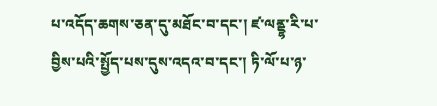པ་འདོད་ཆགས་ཅན་དུ་མཐོང་བ་དང་། ཛ་ལནྡྷ་རི་པ་བྱིས་པའི་སྤྱོད་པས་དུས་འདའ་བ་དང་། ཏི་ལོ་པ་ཉ་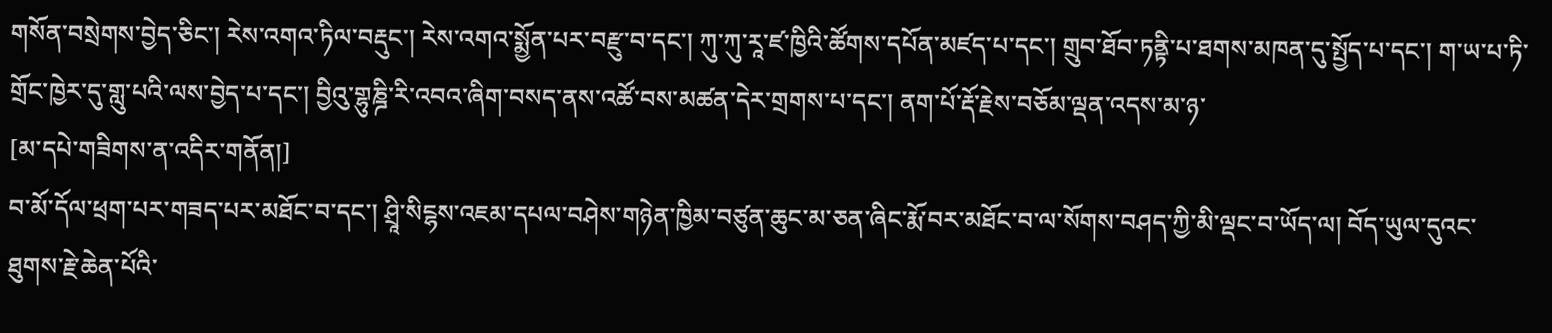གསོན་བསྲེགས་བྱེད་ཅིང་། རེས་འགའ་ཏིལ་བརྡུང་། རེས་འགའ་སྨྱོན་པར་བརྫུ་བ་དང་། ཀུ་ཀུ་རཱ་ཛ་ཁྱིའི་ཚོགས་དཔོན་མཛད་པ་དང་། གྲུབ་ཐོབ་ཏནྟི་པ་ཐགས་མཁན་དུ་སྤྱོད་པ་དང་། ག་ཡ་པ་ཏི་གྲོང་ཁྱེར་དུ་གླུ་པའི་ལས་བྱེད་པ་དང་། བྱིའུ་གྷུཎྜི་རི་འབའ་ཞིག་བསད་ནས་འཚོ་བས་མཚན་དེར་གྲགས་པ་དང་། ནག་པོ་རྡོ་རྗེས་བཅོམ་ལྡན་འདས་མ་ཉ་
[མ་དཔེ་གཟིགས་ན་འདིར་གནོན།]
བ་མོ་དོལ་ཕྲག་པར་གཟད་པར་མཐོང་བ་དང་། ཤྲཱི་སིངྷས་འཇམ་དཔལ་བཤེས་གཉེན་ཁྱིམ་བཙུན་ཆུང་མ་ཅན་ཞིང་རྨོ་བར་མཐོང་བ་ལ་སོགས་བཤད་ཀྱི་མི་ལྡང་བ་ཡོད་ལ། བོད་ཡུལ་དུའང་ཐུགས་རྗེ་ཆེན་པོའི་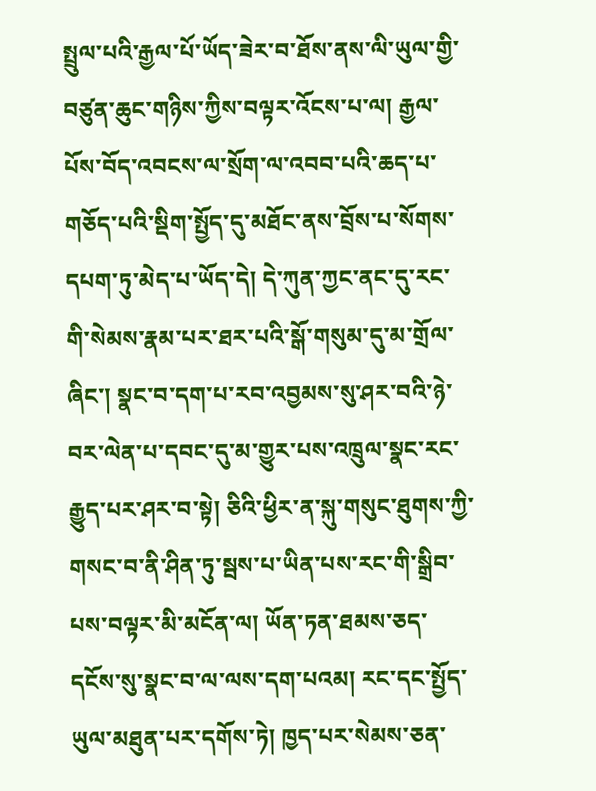སྤྲུལ་པའི་རྒྱལ་པོ་ཡོད་ཟེར་བ་ཐོས་ནས་ལི་ཡུལ་གྱི་བཙུན་ཆུང་གཉིས་ཀྱིས་བལྟར་འོངས་པ་ལ། རྒྱལ་པོས་བོད་འབངས་ལ་སྲོག་ལ་འབབ་པའི་ཆད་པ་གཅོད་པའི་སྡིག་སྤྱོད་དུ་མཐོང་ནས་བྲོས་པ་སོགས་དཔག་ཏུ་མེད་པ་ཡོད་དེ། དེ་ཀུན་ཀྱང་ནང་དུ་རང་གི་སེམས་རྣམ་པར་ཐར་པའི་སྒོ་གསུམ་དུ་མ་གྲོལ་ཞིང་། སྣང་བ་དག་པ་རབ་འབྱམས་སུ་ཤར་བའི་ཉེ་བར་ལེན་པ་དབང་དུ་མ་གྱུར་པས་འཁྲུལ་སྣང་རང་རྒྱུད་པར་ཤར་བ་སྟེ། ཅིའི་ཕྱིར་ན་སྐུ་གསུང་ཐུགས་ཀྱི་གསང་བ་ནི་ཤིན་ཏུ་སྦས་པ་ཡིན་པས་རང་གི་སྒྲིབ་པས་བལྟར་མི་མངོན་ལ། ཡོན་ཏན་ཐམས་ཅད་དངོས་སུ་སྣང་བ་ལ་ལས་དག་པའམ། རང་དང་སྤྱོད་ཡུལ་མཐུན་པར་དགོས་ཏེ། ཁྱད་པར་སེམས་ཅན་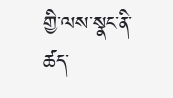གྱི་ལས་སྣང་ནི་ཚད་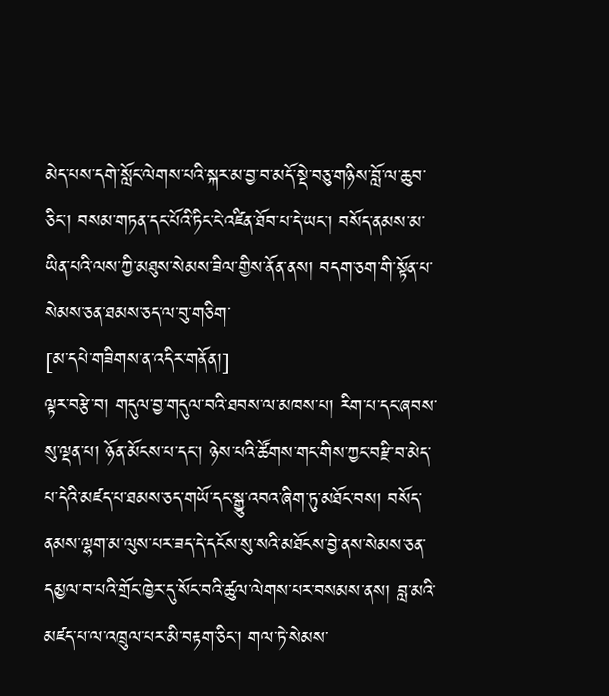མེད་པས་དགེ་སློང་ལེགས་པའི་སྐར་མ་བྱ་བ་མདོ་སྡེ་བཅུ་གཉིས་བློ་ལ་ཆུབ་ཅིང་། བསམ་གཏན་དང་པོའི་ཏིང་ངེ་འཛིན་ཐོབ་པ་དེ་ཡང་། བསོད་ནམས་མ་ཡིན་པའི་ལས་ཀྱི་མཐུས་སེམས་ཟིལ་གྱིས་ནོན་ནས། བདག་ཅག་གི་སྟོན་པ་སེམས་ཅན་ཐམས་ཅད་ལ་བུ་གཅིག་
[མ་དཔེ་གཟིགས་ན་འདིར་གནོན།]
ལྟར་བརྩེ་བ། གདུལ་བྱ་གདུལ་བའི་ཐབས་ལ་མཁས་པ། རིག་པ་དང་ཞབས་སུ་ལྡན་པ། ཉོན་མོངས་པ་དང་། ཉེས་པའི་ཚོགས་གང་གིས་ཀྱང་བརྫི་བ་མེད་པ་དེའི་མཛད་པ་ཐམས་ཅད་གཡོ་དང་སྒྱུ་འབའ་ཞིག་ཏུ་མཐོང་བས། བསོད་ནམས་ལྷག་མ་ལུས་པར་ཟད་དེ་དངོས་སུ་སའི་མཐོངས་བྱེ་ནས་སེམས་ཅན་དམྱལ་བ་པའི་གྲོང་ཁྱེར་དུ་སོང་བའི་ཚུལ་ལེགས་པར་བསམས་ནས། བླ་མའི་མཛད་པ་ལ་འཁྲུལ་པར་མི་བརྟག་ཅིང་། གལ་ཏེ་སེམས་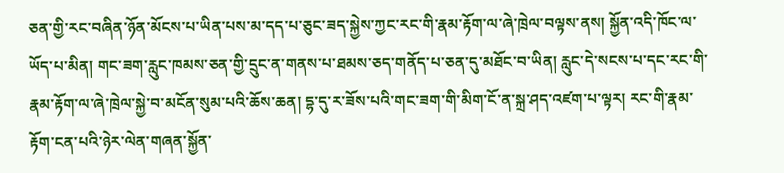ཅན་གྱི་རང་བཞིན་ཉོན་མོངས་པ་ཡིན་པས་མ་དད་པ་ཅུང་ཟད་སྐྱེས་ཀྱང་རང་གི་རྣམ་རྟོག་ལ་ཞེ་ཁྲེལ་བལྟས་ནས། སྐྱོན་འདི་ཁོང་ལ་ཡོད་པ་མིན། གང་ཟག་རླུང་ཁམས་ཅན་གྱི་དྲུང་ན་གནས་པ་ཐམས་ཅད་གནོད་པ་ཅན་དུ་མཐོང་བ་ཡིན། རླུང་དེ་སངས་པ་དང་རང་གི་རྣམ་རྟོག་ལ་ཞེ་ཁྲེལ་སྐྱེ་བ་མངོན་སུམ་པའི་ཆོས་ཆན། དྷ་དུ་ར་ཟོས་པའི་གང་ཟག་གི་མིག་ངོ་ན་སྐྲ་ཤད་འཛག་པ་ལྟར། རང་གི་རྣམ་རྟོག་ངན་པའི་ཉེར་ལེན་གཞན་སྐྱོན་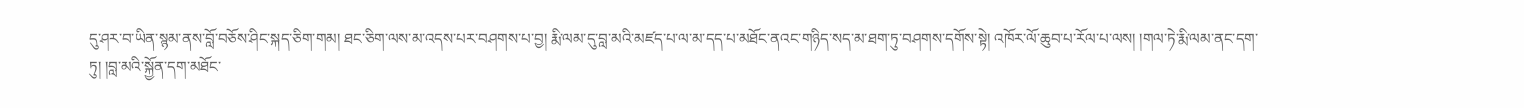དུ་ཤར་བ་ཡིན་སྙམ་ནས་བློ་བཅོས་ཤིང་སྐད་ཅིག་གམ། ཐང་ཅིག་ལས་མ་འདས་པར་བཤགས་པ་བྱ། རྨི་ལམ་དུ་བླ་མའི་མཛད་པ་ལ་མ་དད་པ་མཐོང་ནའང་གཉིད་སད་མ་ཐག་ཏུ་བཤགས་དགོས་སྟེ། འཁོར་ལོ་ཆུབ་པ་རོལ་པ་ལས། །གལ་ཏེ་རྨི་ལམ་ནང་དག་ཏུ། །བླ་མའི་སྐྱོན་དག་མཐོང་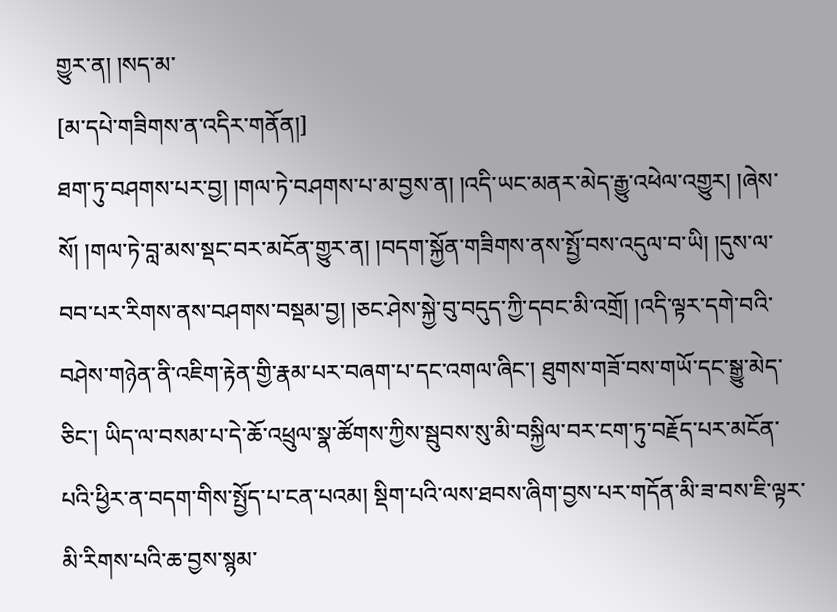གྱུར་ན། །སད་མ་
[མ་དཔེ་གཟིགས་ན་འདིར་གནོན།]
ཐག་ཏུ་བཤགས་པར་བྱ། །གལ་ཏེ་བཤགས་པ་མ་བྱས་ན། །འདི་ཡང་མནར་མེད་རྒྱུ་འཕེལ་འགྱུར། །ཞེས་སོ། །གལ་ཏེ་བླ་མས་སྡང་བར་མངོན་གྱུར་ན། །བདག་སྐྱོན་གཟིགས་ནས་སྤྱོ་བས་འདུལ་བ་ཡི། །དུས་ལ་བབ་པར་རིགས་ནས་བཤགས་བསྡམ་བྱ། །ཅང་ཤེས་སྐྱེ་བུ་བདུད་ཀྱི་དབང་མི་འགྲོ། །འདི་ལྟར་དགེ་བའི་བཤེས་གཉེན་ནི་འཇིག་རྟེན་གྱི་རྣམ་པར་བཞག་པ་དང་འགལ་ཞིང་། ཐུགས་གཟོ་བས་གཡོ་དང་སྒྱུ་མེད་ཅིང་། ཡིད་ལ་བསམ་པ་དེ་ཆོ་འཕྲུལ་སྣ་ཚོགས་ཀྱིས་སྦུབས་སུ་མི་བསྐྱིལ་བར་ངག་ཏུ་བརྗོད་པར་མངོན་པའི་ཕྱིར་ན་བདག་གིས་སྤྱོད་པ་ངན་པའམ། སྡིག་པའི་ལས་ཐབས་ཞིག་བྱས་པར་གདོན་མི་ཟ་བས་ཇི་ལྟར་མི་རིགས་པའི་ཆ་བྱས་སྙམ་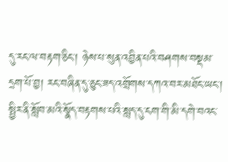དུ་རང་ལ་བརྟག་ཅིང་། ཉེས་པ་སུན་འབྱིན་པའི་བཤགས་བསྡམ་དྲག་པོ་བྱ། རང་བཞིན་དུ་ཅུང་ཟད་འགྲོགས་དཀའ་བར་མཐོང་ཡང་། སྤྱིར་ནི་སློབ་མའི་སྣོད་བརྟགས་པའི་སླད་དུ་ངག་གི་མི་དགེ་བའང་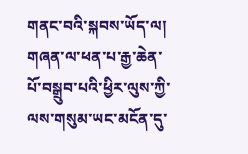གནང་བའི་སྐབས་ཡོད་ལ། གཞན་ལ་ཕན་པ་རྒྱ་ཆེན་པོ་བསྒྲུབ་པའི་ཕྱིར་ལུས་ཀྱི་ལས་གསུམ་ཡང་མངོན་དུ་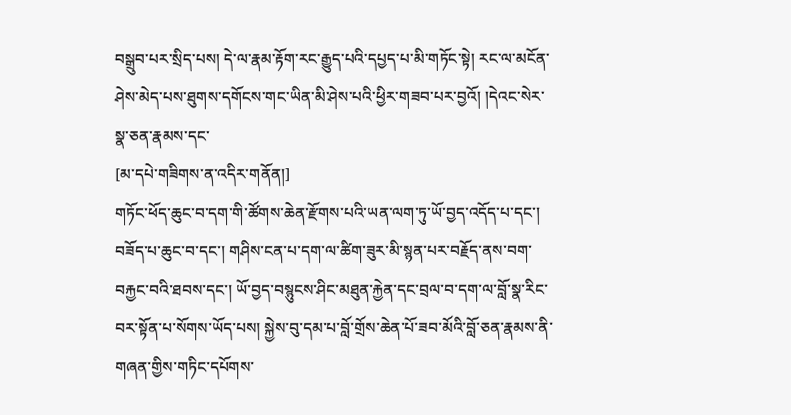བསྒྲུབ་པར་སྲིད་པས། དེ་ལ་རྣམ་རྟོག་རང་རྒྱུད་པའི་དཔྱད་པ་མི་གཏོང་སྟེ། རང་ལ་མངོན་ཤེས་མེད་པས་ཐུགས་དགོངས་གང་ཡིན་མི་ཤེས་པའི་ཕྱིར་གཟབ་པར་བྱའོ། །དེའང་སེར་སྣ་ཅན་རྣམས་དང་
[མ་དཔེ་གཟིགས་ན་འདིར་གནོན།]
གཏོང་ཕོད་ཆུང་བ་དག་གི་ཚོགས་ཆེན་རྫོགས་པའི་ཡན་ལག་ཏུ་ཡོ་བྱད་འདོད་པ་དང་། བཟོད་པ་ཆུང་བ་དང་། གཤིས་ངན་པ་དག་ལ་ཚིག་ཟུར་མི་སྙན་པར་བརྗོད་ནས་བག་བརྐྱང་བའི་ཐབས་དང་། ཡོ་བྱད་བསྙུངས་ཤིང་མཐུན་རྐྱེན་དང་བྲལ་བ་དག་ལ་བློ་སྣ་རིང་བར་སྟོན་པ་སོགས་ཡོད་པས། སྐྱེས་བུ་དམ་པ་བློ་གྲོས་ཆེན་པོ་ཟབ་མོའི་བློ་ཅན་རྣམས་ནི་གཞན་གྱིས་གཏིང་དཔོགས་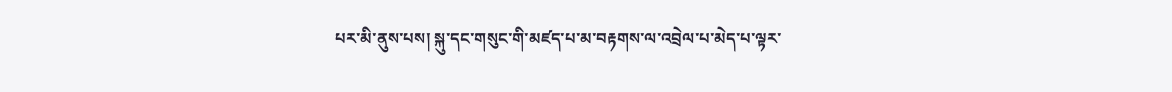པར་མི་ནུས་པས། སྐུ་དང་གསུང་གི་མཛད་པ་མ་བརྟགས་ལ་འབྲེལ་པ་མེད་པ་ལྟར་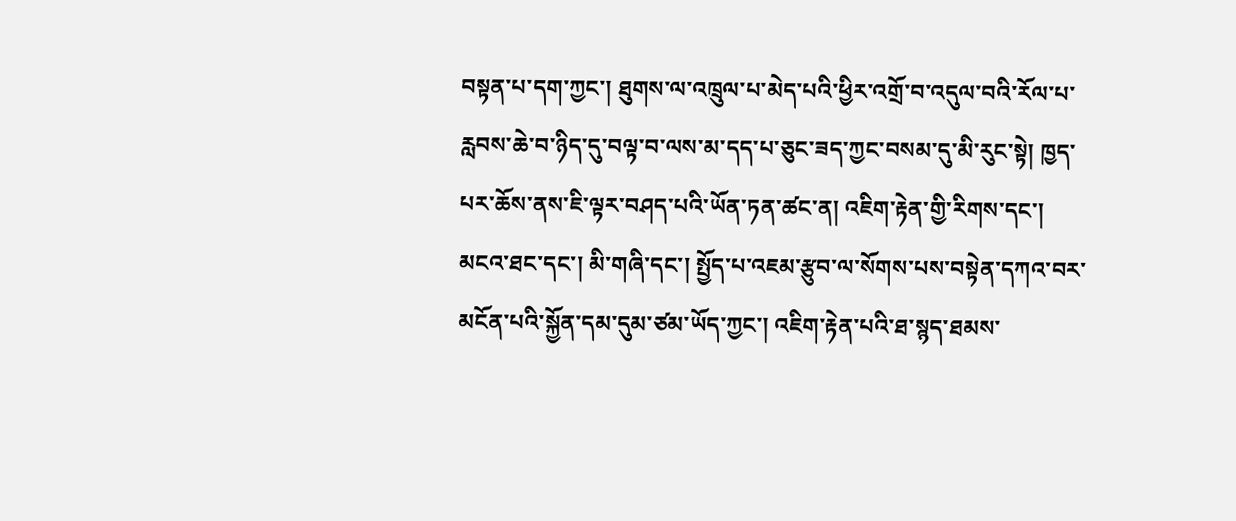བསྟན་པ་དག་ཀྱང་། ཐུགས་ལ་འཁྲུལ་པ་མེད་པའི་ཕྱིར་འགྲོ་བ་འདུལ་བའི་རོལ་པ་རླབས་ཆེ་བ་ཉིད་དུ་བལྟ་བ་ལས་མ་དད་པ་ཅུང་ཟད་ཀྱང་བསམ་དུ་མི་རུང་སྟེ། ཁྱད་པར་ཆོས་ནས་ཇི་ལྟར་བཤད་པའི་ཡོན་ཏན་ཚང་ན། འཇིག་རྟེན་གྱི་རིགས་དང་། མངའ་ཐང་དང་། མི་གཞི་དང་། སྤྱོད་པ་འཇམ་རྩུབ་ལ་སོགས་པས་བསྟེན་དཀའ་བར་མངོན་པའི་སྐྱོན་དམ་དུམ་ཙམ་ཡོད་ཀྱང་། འཇིག་རྟེན་པའི་ཐ་སྙད་ཐམས་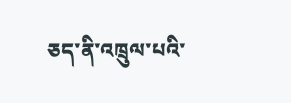ཅད་ནི་འཁྲུལ་པའི་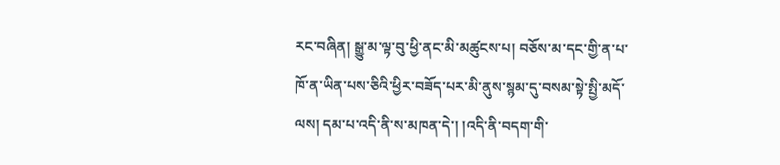རང་བཞིན། སྒྱུ་མ་ལྟ་བུ་ཕྱི་ནང་མི་མཚུངས་པ། བཅོས་མ་དང་གྱི་ན་པ་ཁོ་ན་ཡིན་པས་ཅིའི་ཕྱིར་བཟོད་པར་མི་ནུས་སྙམ་དུ་བསམ་སྟེ་སྤྱི་མདོ་ལས། དམ་པ་འདི་ནི་ས་མཁན་དེ་། །འདི་ནི་བདག་གི་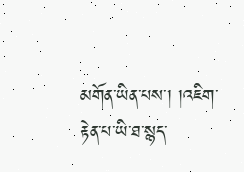མགོན་ཡིན་པས་། །འཇིག་རྟེན་པ་ཡི་ཐ་སྙད་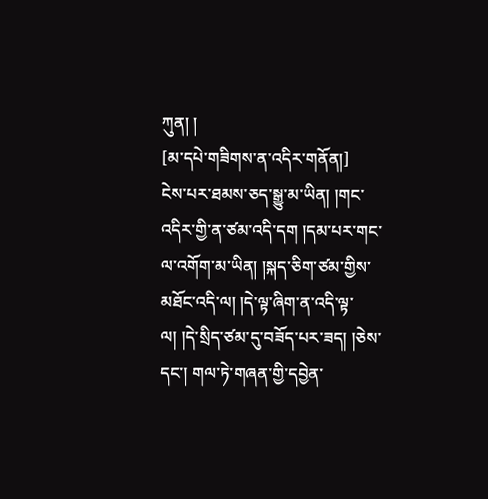ཀུན། །
[མ་དཔེ་གཟིགས་ན་འདིར་གནོན།]
ངེས་པར་ཐམས་ཅད་སྒྱུ་མ་ཡིན། །གང་འདིར་གྱི་ན་ཙམ་འདི་དག །དམ་པར་གང་ལ་འགོག་མ་ཡིན། །སྐད་ཅིག་ཙམ་གྱིས་མཐོང་འདི་ལ། །དེ་ལྟ་ཞིག་ན་འདི་ལྟ་ལ། །དེ་སྲིད་ཙམ་དུ་བཟོད་པར་ཟད། །ཅེས་དང་། གལ་ཏེ་གཞན་གྱི་དབྱེན་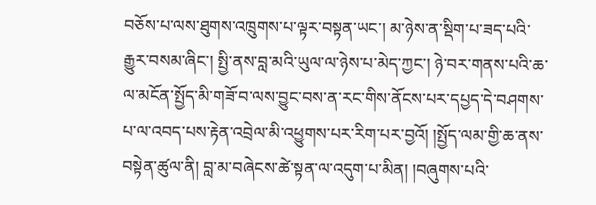བཅོས་པ་ལས་ཐུགས་འཁྲུགས་པ་ལྟར་བསྟན་ཡང་། མ་ཉེས་ན་སྡིག་པ་ཟད་པའི་རྒྱུར་བསམ་ཞིང་། སྤྱི་ནས་བླ་མའི་ཡུལ་ལ་ཉེས་པ་མེད་ཀྱང་། ཉེ་བར་གནས་པའི་ཆ་ལ་མངོན་སྤྱོད་མི་གཟོ་བ་ལས་བྱུང་བས་ན་རང་གིས་ནོངས་པར་དཔྱད་དེ་བཤགས་པ་ལ་འབད་པས་རྟེན་འབྲེལ་མི་འཕྱུགས་པར་རིག་པར་བྱའོ། །སྤྱོད་ལམ་གྱི་ཆ་ནས་བསྟེན་ཚུལ་ནི། བླ་མ་བཞེངས་ཚེ་སྟན་ལ་འདུག་པ་མིན། །བཞུགས་པའི་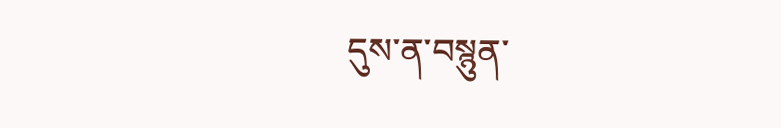དུས་ན་བསྙུན་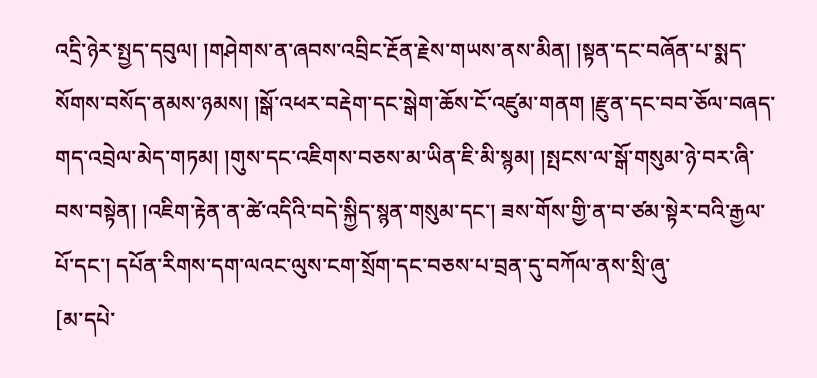འདྲི་ཉེར་སྤྱད་དབུལ། །གཤེགས་ན་ཞབས་འབྲིང་རྔོན་རྗེས་གཡས་ནས་མིན། །སྟན་དང་བཞོན་པ་སྨད་སོགས་བསོད་ནམས་ཉམས། །སྒོ་འཕར་བརྡེག་དང་སྒེག་ཆོས་ངོ་འཛུམ་གནག །རྫུན་དང་བབ་ཅོལ་བཞད་གད་འབྲེལ་མེད་གཏམ། །གུས་དང་འཇིགས་བཅས་མ་ཡིན་ཇི་མི་སྙམ། །སྤངས་ལ་སྒོ་གསུམ་ཉེ་བར་ཞི་བས་བསྟེན། །འཇིག་རྟེན་ན་ཚེ་འདིའི་བདེ་སྐྱིད་སྙན་གསུམ་དང་། ཟས་གོས་གྱི་ན་བ་ཙམ་སྟེར་བའི་རྒྱལ་པོ་དང་། དཔོན་རིགས་དག་ལའང་ལུས་ངག་སྲོག་དང་བཅས་པ་བྲན་དུ་བཀོལ་ནས་སྲི་ཞུ་
[མ་དཔེ་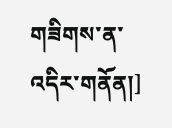གཟིགས་ན་འདིར་གནོན།]